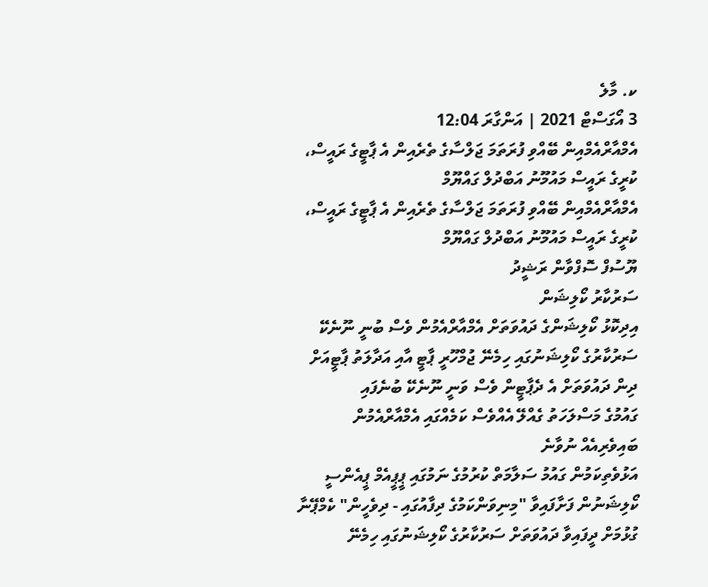ކ. މާލެ
3 އޯގަސްޓް 2021 | އަންގާރަ 12:04
އެމްއާރްއެމްއިން ބޭއްވި ފުރަތަމަ ޖަލްސާގެ ތެރެއިން އެ ޕާޓީގެ ރައީސް، ކުރީގެ ރައީސް މައުމޫނު އަބްދުލް ގައްޔޫމް
އެމްއާރްއެމްއިން ބޭއްވި ފުރަތަމަ ޖަލްސާގެ ތެރެއިން އެ ޕާޓީގެ ރައީސް، ކުރީގެ ރައީސް މައުމޫނު އަބްދުލް ގައްޔޫމް
ޔޫސުފް ސޮފްވާން ރަޝީދު
ސަރުކާރު ކޯލިޝަން
އިދިކޮޅު ކޯލިޝަންގެ ދައުވަތަށް އެމްއާރްއެމުން ވެސް ބުނީ ނޫނެކޭ
ސަރުކާރުގެ ކޯލިޝަނުގައި ހިމެނޭ ޖުމްހޫރީ ޕާޓީ އާއި އަދާލަތު ޕާޓީއަށް ދިން ދައުވަތަށް އެ ދެޕާޓީން ވެސް ވަނީ ނޫނެކޭ ބުނެފައި
ގައުމުގެ މަސްލަހަތު ގެއްލޭ އެއްވެސް ކަމެއްގައި އެމްއާރްއެމުން ބައިވެރިއެއް ނުވާނެ
އަޅުވެތިކަމުން ގައުމު ސަލާމަތް ކުރުމުގެ ނަމުގައި ޕީޕީއެމް ޕީއެންސީ ކޯލިޝަނުން ފަށާފައިވާ "މިނިވަންކަމުގެ ދިފާއުގައި - ދިވެހީން" ކެމްޕޭނާ ގުޅުމަށް ދީފައިވާ ދައުވަތަށް ސަރުކާރުގެ ކޯލިޝަނުގައި ހިމެނޭ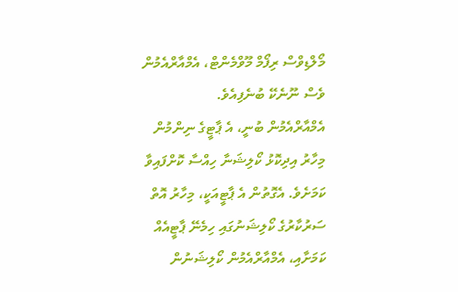މޯލްޑިވްސް ރިފޯމް މޫވްމެންޓް، އެމްއާރްއެމުން ވެސް ނޫނެކޭ ބުނެފިއެވެ.
އެމްއާރްއެމުން ބުނީ، އެ ޕާޓީގެ ނިންމުން މިހާރު އިދިކޮޅު ކޯލިޝަނާ ހިއްސާ ކޮށްފައިވާ ކަމަށެވެ. އެގޮތުން އެ ޕާޓީއަކީ، މިހާރު އޮތް ސަރުކާރުގެ ކޯލިޝަނުގައި ހިމެނޭ ޕާޓީއެއް ކަމަށާއި، އެމްއާރްއެމުން ކޯލިޝަނުން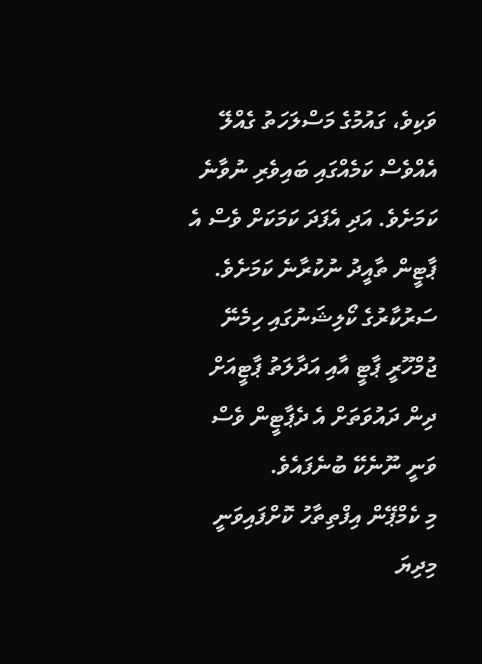ވަކިވެ، ގައުމުގެ މަސްލަހަތު ގެއްލޭ އެއްވެސް ކަމެއްގައި ބައިވެރި ނުވާނެ ކަމަށެވެ. އަދި އެފަދަ ކަމަކަށް ވެސް އެ ޕާޓީން ތާއީދު ނުކުރާނެ ކަމަށެވެ.
ސަރުކާރުގެ ކޯލިޝަނުގައި ހިމެނޭ ޖުމްހޫރީ ޕާޓީ އާއި އަދާލަތު ޕާޓީއަށް ދިން ދައުވަތަށް އެ ދެޕާޓީން ވެސް ވަނީ ނޫނެކޭ ބުނެފައެވެ.
މި ކެމްޕޭން އިފްތިތާހު ކޮށްފައިވަނީ މިދިޔަ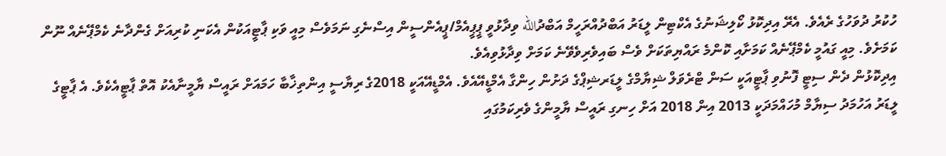ހުކުރު ދުވަހުގެ ރެއެވެ. އެރޭ އިދިކޮޅު ކޯލިޝަނުގެ އެކްޓިން ލީޑަރު އަބްދުއްރަހީމް އަބްދުالله ވިދާޅުވީ ޕީޕީއެމް/ޕީއެންސީން އިސްނެގި ނަމަވެސް މިއީ ވަކި ޕާޓީއަކުން އެކަނި ކުރިއަށް ގެންދާނެ ކެމްޕޭނެއް ނޫން ކަމަށެވެ. މިއީ ގައުމީ ކެމްޕޭނެއް ކަމަށާއި ކޮންމެ ރައްޔިތަކަށް ވެސް ބައިވެރިވެވޭނެ ކަމަށް ވިދާޅުވިއެވެ.
އިދިކޮޅުން ދެން ސިޓީ ފޮނުވި ޕާޓީއަކީ ސަން ޓްރެވަލް ޝިޔާމްގެ ލީޑަރޝިޕްގެ ދަށުން ހިންގާ އެމްޑީއޭއެވެ. އެމްޑީއޭއަކީ 2018ގެ ރިޔާސީ އިންތިޚާބާ ހަމައަށް ރައީސް ޔާމީނާއެކު އޮތް ޕާޓީއެކެވެ. އެ ޕާޓީގެ ލީޑަރު އަހުމަދު ސިޔާމް މުހައްމަދަކީ 2013 އިން 2018 އަށް ހިނގި ރައީސް ޔާމީންގެ ވެރިކަމުގައި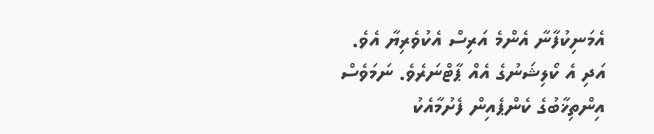އެމަނިކުފާނާ އެންމެ އަރިސް އެކުވެރިޔާ އެވެ. އަދި އެ ކޯލިޝަނުގެ އެއް ޕާޓްނަރެވެ. ނަމަވެސް އިންތިޚާބުގެ ކެންޕެއިން ފެށުމާއެކު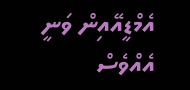އެމްޑީއޭއިން ވަނީ އެއްވެސް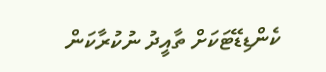ކެންޑިޑޭޓަކަށް ތާއީދު ނުކުރާކަން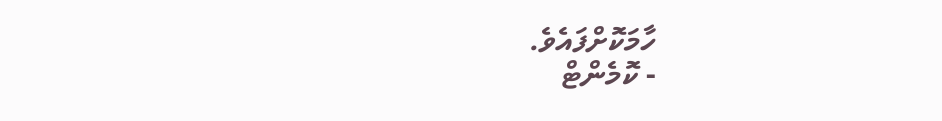ހާމަކޮށްފައެވެ.
- ކޮމެންޓް